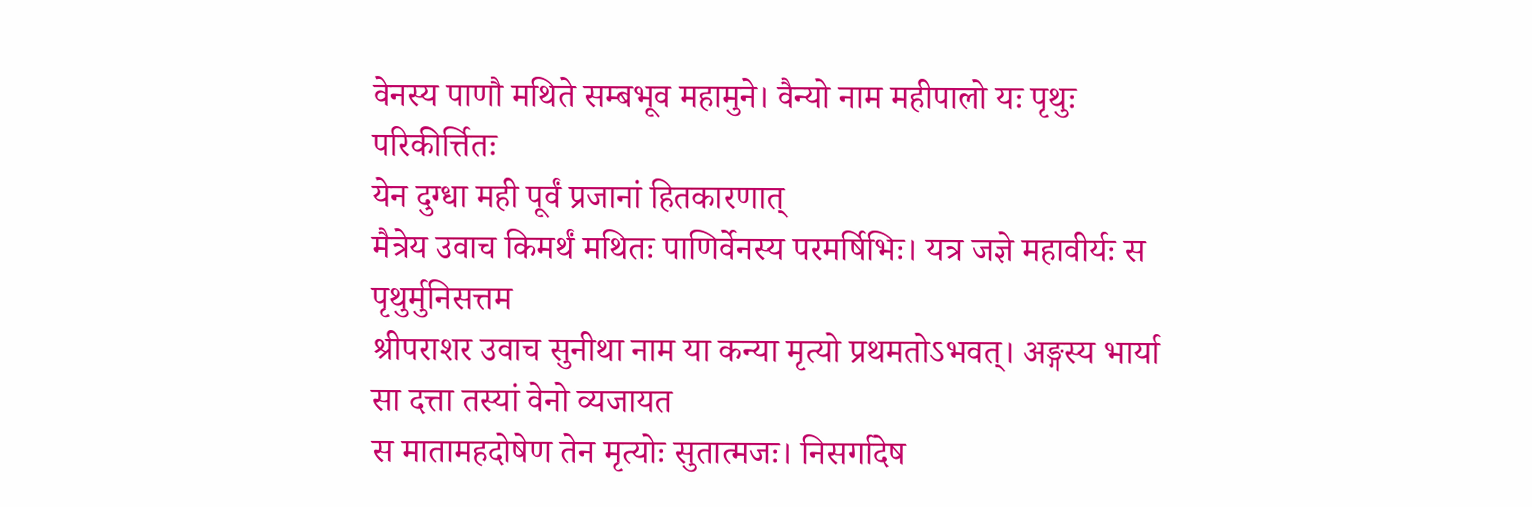वेनस्य पाणौ मथिते सम्बभूव महामुने। वैन्यो नाम महीपालो यः पृथुः परिकीर्त्तितः
येन दुग्धा मही पूर्वं प्रजानां हितकारणात्
मैत्रेय उवाच किमर्थं मथितः पाणिर्वेनस्य परमर्षिभिः। यत्र जज्ञे महावीर्यः स पृथुर्मुनिसत्तम
श्रीपराशर उवाच सुनीथा नाम या कन्या मृत्यो प्रथमतोऽभवत्। अङ्गस्य भार्या सा दत्ता तस्यां वेनो व्यजायत
स मातामहदोषेण तेन मृत्योः सुतात्मजः। निसर्गादेष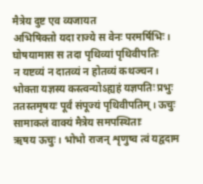मैत्रेय दुष्ट एव व्यजायत
अभिषिक्तो यदा राज्ये स वेनः परमर्षिभिः। घोषयामास स तदा पृथिव्यां पृथिवीपतिः
न यष्टव्यं न दातव्यं न होतव्यं कथञ्चन। भोक्ता यज्ञस्य कस्त्वन्योऽह्यहं यज्ञपतिः प्रभुः
ततस्तमृषयः पूर्वं संपूज्यं पृथिवीपतिम्। ऊचुः सामाकलं वाक्यं मैत्रेय समपस्थिताः
ऋषय ऊचुः। भोभो राजन् शृणुष्व त्वं यद्वदाम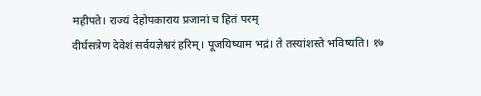महीपते। राज्यं देहोपकाराय प्रजानां च हितं परम्
दीर्घसत्रेण देवेशं सर्वयज्ञेश्वरं हरिम्। पूजयिष्याम भद्रं। ते तस्यांशस्ते भविष्यति। १७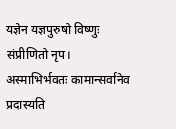यज्ञेन यज्ञपुरुषो विष्णुः संप्रीणितो नृप। अस्माभिर्भवतः कामान्सर्वानेव प्रदास्यति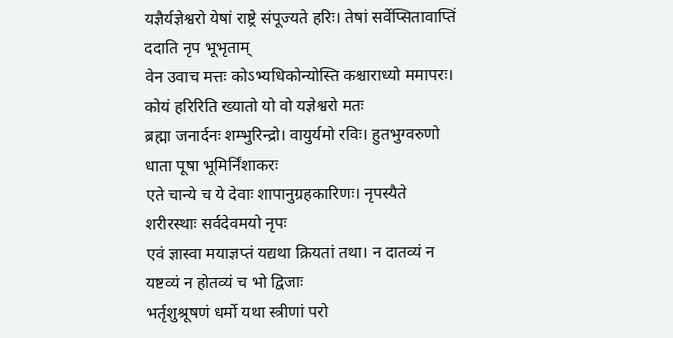यज्ञैर्यज्ञेश्वरो येषां राष्ट्रे संपूज्यते हरिः। तेषां सर्वेप्सितावाप्तिं ददाति नृप भूभृताम्
वेन उवाच मत्तः कोऽभ्यधिकोन्योस्ति कश्चाराध्यो ममापरः। कोयं हरिरिति ख्यातो यो वो यज्ञेश्वरो मतः
ब्रह्मा जनार्दनः शम्भुरिन्द्रो। वायुर्यमो रविः। हुतभुग्वरुणो धाता पूषा भूमिर्निंशाकरः
एते चान्ये च ये देवाः शापानुग्रहकारिणः। नृपस्यैते शरीरस्थाः सर्वदेवमयो नृपः
एवं ज्ञास्वा मयाज्ञप्तं यद्यथा क्रियतां तथा। न दातव्यं न यष्टव्यं न होतव्यं च भो द्विजाः
भर्तृशुश्रूषणं धर्मो यथा स्त्रीणां परो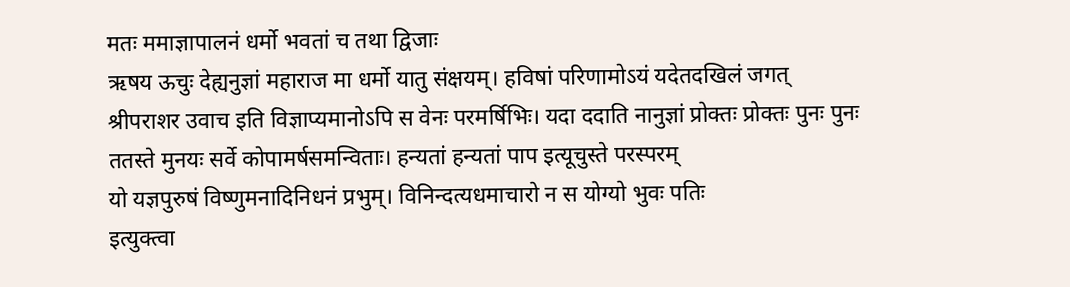मतः ममाज्ञापालनं धर्मो भवतां च तथा द्विजाः
ऋषय ऊचुः देह्यनुज्ञां महाराज मा धर्मो यातु संक्षयम्। हविषां परिणामोऽयं यदेतदखिलं जगत्
श्रीपराशर उवाच इति विज्ञाप्यमानोऽपि स वेनः परमर्षिभिः। यदा ददाति नानुज्ञां प्रोक्तः प्रोक्तः पुनः पुनः
ततस्ते मुनयः सर्वे कोपामर्षसमन्विताः। हन्यतां हन्यतां पाप इत्यूचुस्ते परस्परम्
यो यज्ञपुरुषं विष्णुमनादिनिधनं प्रभुम्। विनिन्दत्यधमाचारो न स योग्यो भुवः पतिः
इत्युक्त्वा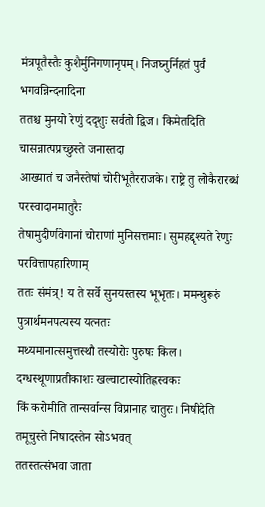मंत्रपूतैस्तैः कुशैर्मुनिगणानृपम्। निजघ्नुर्निहतं पुर्वं भगवन्निन्दनादिना
ततश्च मुनयो रेणुं ददृशुः सर्वतो द्विज। किमेतदिति चासन्नात्पप्रच्छुस्ते जनास्तदा
आख्यातं च जनैस्तेषां चोरीभूतैरराजके। राष्ट्रे तु लोकैरारब्धं परस्वादानमातुरैः
तेषामुदीर्णवेगानां चोराणां मुनिसत्तमाः। सुमहद्दृश्यते रेणुः परवित्तापहारिणाम्
ततः संमंत्र्! य ते सर्वे सुनयस्तस्य भूभृतः। ममन्थुरूरुं पुत्रार्थमनपत्यस्य यत्नतः
मथ्यमानात्समुत्तस्थौ तस्योरोः पुरुषः किल। दग्धस्थूणाप्रतीकाशः खल्वाटास्योतिह्रस्वकः
किं करोमीति तान्सर्वान्स विप्रानाह चातुरः। निषीदेति तमूचुस्ते निषादस्तेन सोऽभवत्
ततस्तत्संभवा जाता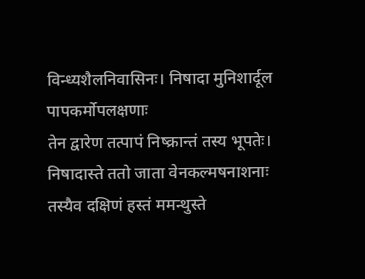विन्ध्यशैलनिवासिनः। निषादा मुनिशार्दूल पापकर्मोपलक्षणाः
तेन द्वारेण तत्पापं निष्क्रान्तं तस्य भूपतेः। निषादास्ते ततो जाता वेनकल्मषनाशनाः
तस्यैव दक्षिणं हस्तं ममन्थुस्ते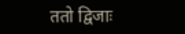ततो द्विजाः